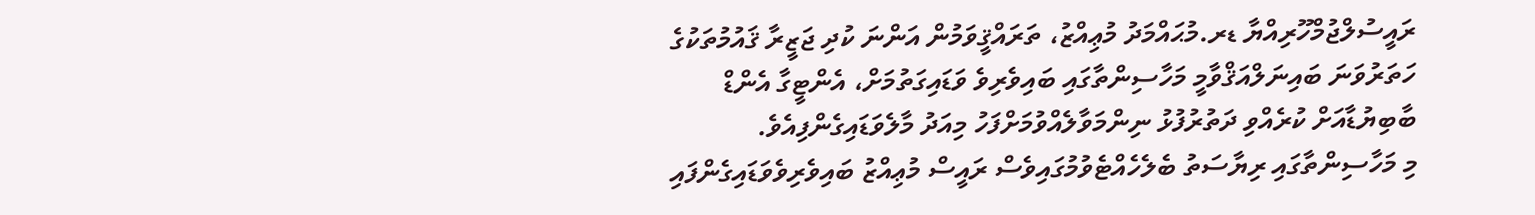ރައީސުލްޖުމްހޫރިއްޔާ ޑރ.މުޙައްމަދު މުޢިއްޒު، ތަރައްޤީވަމުން އަންނަ ކުދި ޖަޒީރާ ޤައުމުތަކުގެ ހަތަރުވަނަ ބައިނަލްއަޤްވާމީ މަހާސިންތާގައި ބައިވެރިވެ ވަޑައިގަތުމަށް، އެންޓީގާ އެންޑް ބާބިޔުޑާއަށް ކުރެއްވި ދަތުރުފުޅު ނިންމަވާލެއްވުމަށްފަހު މިއަދު މާލެވަޑައިގެންފިއެވެ.
މި މަހާސިންތާގައި ރިޔާސަތު ބެލެހެއްޓެވުމުގައިވެސް ރައީސް މުޢިއްޒު ބައިވެރިވެވަޑައިގެންފައި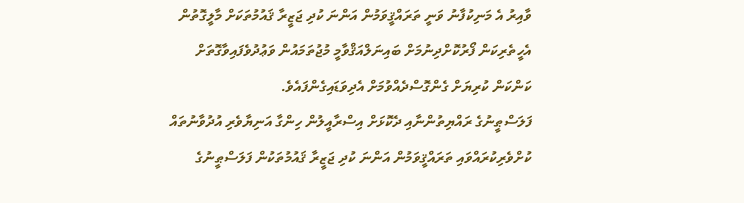ވާއިރު އެ މަނިކުފާނު ވަނީ ތަރައްޤީވަމުން އަންނަ ކުދި ޖަޒީރާ ޤައުމުތަކަށް މާލީގޮތުން އެހީތެރިކަން ފޯރުކޮށްދިނުމަށް ބައިނަލްއަޤްވާމީ މުޖުތަމައުން ވަޢުދުވެފައިވާގޮތަށް ކަންކަން ކުރިޔަށް ގެންގޮސްދެއްވުމަށް އެދިވަޑައިގެންފައެވެ.
ފަލަސްޠީނުގެ ރައްޔިތުންނާއި ދެކޮޅަށް އިސްރާއީލުން ހިންގާ އަނިޔާވެރި އުދުވާނުތައް ކުށްވެރިކުރައްވައި ތަރައްޤީވަމުން އަންނަ ކުދި ޖަޒީރާ ޤައުމުތަކުން ފަލަސްޠީނުގެ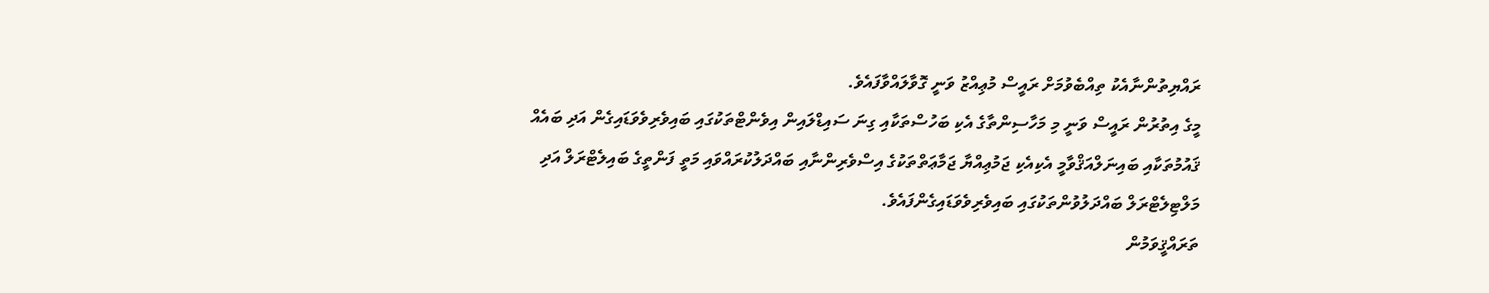ރައްޔިތުންނާއެކު ތިއްބެވުމަށް ރައީސް މުޢިއްޒު ވަނީ ގޮވާލައްވާފައެވެ.
މީގެ އިތުރުން ރައީސް ވަނީ މި މަހާސިންތާގެ އެކި ބަހުސްތަކާއި ގިނަ ސައިޑްލައިން އިވެންޓްތަކުގައި ބައިވެރިވެވަޑައިގެން އަދި ބައެއް ޤައުމުތަކާއި ބައިނަލްއަޤްވާމީ އެކިއެކި ޖަމުޢިއްޔާ ޖަމާޢަތްތަކުގެ އިސްވެރިންނާއި ބައްދަލުކުރައްވައި މަތީ ފަންތީގެ ބައިލެޓްރަލް އަދި މަލްޓިލެޓްރަލް ބައްދަލުވުންތަކުގައި ބައިވެރިވެވަޑައިގެންފައެވެ.
ތަރައްޤީވަމުން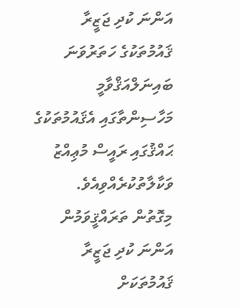އަންނަ ކުދި ޖަޒީރާ ޤައުމުތަކުގެ ހަތަރުވަނަ ބައިނަލްއަޤްވާމީ މަހާސިންތާގައި އެޤައުމުތަކުގެ ޙައްޤުގައި ރައީސް މުޢިއްޒު ވަކާލާތުކުރެއްވިއެވެ.
މިގޮތުން ތަރައްޤީވަމުން އަންނަ ކުދި ޖަޒީރާ ޤައުމުތަކަށް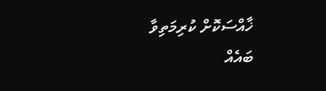ޚާއްސަކޮށް ކުރިމަތިވާ ބައެއް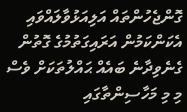ގޮންޖެހުންތައް އަލިއަޅުވާލައްވައި އެކަންކަމުން އަރައިގަތުމުގެ ގޮތުން ގެނެވިދާނެ ބައެއް ޙައްލުތަކަށް ވެސް މި މި މަހާސިންތާގައި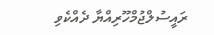ރައީސުލްޖުމްހޫރިއްޔާ ދެއްކެވި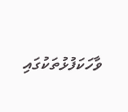ވާހަކަފުޅުތަކުގައި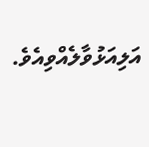އަލިއަޅުވާލެއްވިއެވެ.